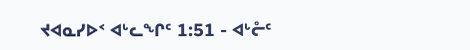ᔪᐊᓇᓯᐅᑉ ᐊᒡᓚᖏᑦ 1:51 - ᐊᒡᓔᑦ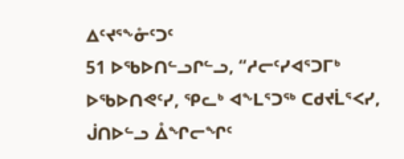ᐃᑦᔪᕐᖕᓁᑦᑐᑦ
51 ᐅᖃᐅᑎᓪᓗᒋᓪᓗ, “ᓱᓕᑦᓯᐊᕐᑐᒥᒃ ᐅᖃᐅᑎᕙᑦᓯ, ᕿᓚᒃ ᐊᖕᒪᕐᑐᖅ ᑕᑯᔪᒫᕐᐸᓯ, ᒎᑎᐅᓪᓗ ᐂᖏᓕᖏᑦ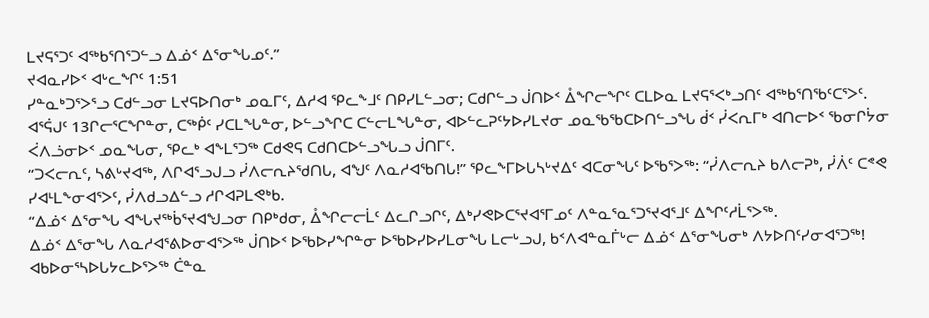ᒪᔪᕋᕐᑐᑦ ᐊᖅᑲᕐᑎᕐᑐᓪᓗ ᐃᓅᑉ ᐃᕐᓂᖓᓄᑦ.”
ᔪᐊᓇᓯᐅᑉ ᐊᒡᓚᖏᑦ 1:51
ᓯᓐᓇᒃᑐᕐᐳᕐᓗ ᑕᑯᓪᓗᓂ ᒪᔪᕋᐅᑎᓂᒃ ᓄᓇᒥᑦ, ᐃᓱᐊ ᕿᓚᖕᒧᑦ ᑎᑭᓯᒪᓪᓗᓂ; ᑕᑯᒋᓪᓗ ᒎᑎᐅᑉ ᐂᖏᓕᖏᑦ ᑕᒪᐅᓇ ᒪᔪᕋᕐᐸᒃᓗᑎᑦ ᐊᖅᑲᕐᑎᖃᑦᑕᕐᐳᑦ.
ᐊᕐᕌᒍᑦ 13ᒋᓕᕐᑕᖏᓐᓂ, ᑕᖅᑮᑦ ᓯᑕᒪᖓᓐᓂ, ᐅᓪᓗᖏᑕ ᑕᓪᓕᒪᖓᓐᓂ, ᐊᐅᓪᓚᕈᑦᔭᐅᓯᒪᔪᓂ ᓄᓇᖃᖃᑕᐅᑎᓪᓗᖓ ᑰᑉ ᓰᐸᕆᒥᒃ ᐊᑎᓕᐅᑉ ᖃᓂᒋᔮᓂ ᐹᐱᓘᓂᐅᑉ ᓄᓇᖓᓂ, ᕿᓚᒃ ᐊᖕᒪᕐᑐᖅ ᑕᑯᕙᕋ ᑕᑯᑎᑕᐅᓪᓗᖓᓗ ᒎᑎᒥᑦ.
“ᑐᐸᓕᕆᑦ, ᓴᕕᒡᔪᐊᖅ, ᐱᒋᐊᕐᓗᒍᓗ ᓰᐱᓕᕆᔨᖁᑎᒐ, ᐊᖑᑦ ᐱᓇᓱᐊᖃᑎᒐ!” ᕿᓚᖕᒥᐅᒐᓴᒡᔪᐃᑦ ᐊᑕᓂᖓᑦ ᐅᖃᕐᐳᖅ: “ᓰᐱᓕᕆᔨ ᑲᐱᓕᕈᒃ, ᓰᐲᑦ ᑕᕝᕙ ᓯᐊᒻᒪᖕᓂᐊᕐᐳᑦ, ᓰᐱᑯᓗᐃᓪᓗ ᓱᒋᐊᕈᒪᕙᒃᑲ.
“ᐃᓅᑉ ᐃᕐᓂᖓ ᐊᖓᔪᖅᑳᕐᔪᐊᖑᓗᓂ ᑎᑭᒃᑯᓂ, ᐂᖏᓕᓕᒫᑦ ᐃᓚᒋᓗᒋᑦ, ᐃᒃᓯᕙᐅᑕᕐᔪᐊᕐᒥᓄᑦ ᐱᓐᓇᕐᓇᕐᑐᕐᔪᐊᕐᒧᑦ ᐃᖏᑦᓱᒫᕐᐳᖅ.
ᐃᓅᑉ ᐃᕐᓂᖓ ᐱᓇᓱᐊᕐᕕᐅᓂᐊᕐᐳᖅ ᒎᑎᐅᑉ ᐅᖃᐅᓯᖏᓐᓂ ᐅᖃᐅᓯᐅᓯᒪᓂᖓ ᒪᓕᒡᓗᒍ, ᑲᑉᐱᐊᓐᓇᒦᒡᓕ ᐃᓅᑉ ᐃᕐᓂᖓᓂᒃ ᐱᔭᐅᑎᑦᓯᓂᐊᕐᑐᖅ! ᐊᑲᐅᓂᕐᓴᐅᒐᔭᓚᐅᕐᐳᖅ ᑖᓐᓇ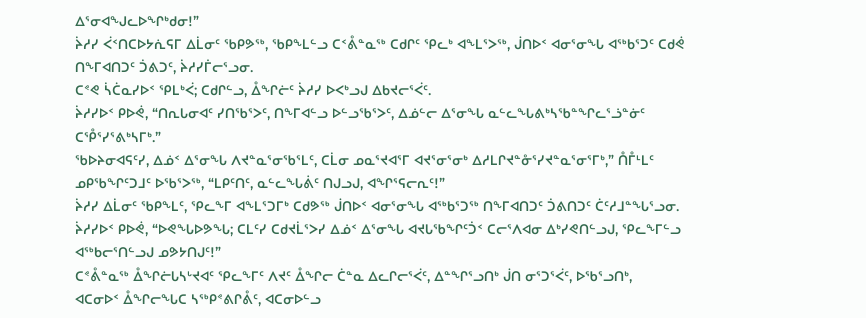ᐃᕐᓂᐊᖑᓚᐅᖏᒃᑯᓂ!”
ᔩᓱᓯ ᐹᑉᑎᑕᐅᔭᕇᕋᒥ ᐃᒫᓂᑦ ᖃᑭᕗᖅ, ᖃᑭᖕᒪᓪᓗ ᑕᑉᕔᓐᓇᖅ ᑕᑯᒋᑦ ᕿᓚᒃ ᐊᖕᒪᕐᐳᖅ, ᒎᑎᐅᑉ ᐊᓂᕐᓂᖓ ᐊᖅᑲᕐᑐᑦ ᑕᑯᕚ ᑎᖕᒥᐊᑎᑐᑦ ᑑᕕᑐᑦ, ᔩᓱᓯᒦᓕᕐᓗᓂ.
ᑕᕝᕙ ᓵᑖᓇᓯᐅᑉ ᕿᒪᒃᐹ; ᑕᑯᒋᓪᓗ, ᐂᖏᓖᑦ ᔩᓱᓯ ᐅᐸᒃᓗᒍ ᐃᑲᔪᓕᕐᐹᑦ.
ᔩᓱᓯᐅᑉ ᑭᐅᕚ, “ᑎᕆᒐᓂᐊᑦ ᓯᑎᖃᕐᐳᑦ, ᑎᖕᒥᐊᓪᓗ ᐅᓪᓗᖃᕐᐳᑦ, ᐃᓅᓪᓕ ᐃᕐᓂᖓ ᓇᓪᓚᖓᕕᒃᓴᖃᓐᖏᓚᕐᓘᓐᓃᑦ ᑕᕾᕐᓯᕐᕕᒃᓴᒥᒃ.”
ᖃᐅᔨᓂᐊᕋᑦᓯ, ᐃᓅᑉ ᐃᕐᓂᖓ ᐱᔪᓐᓇᕐᓂᖃᕐᒪᑦ, ᑕᒫᓂ ᓄᓇᕐᔪᐊᕐᒥ ᐊᔪᕐᓂᕐᓂᒃ ᐃᓱᒪᒋᔪᓐᓁᕐᓯᔪᓐᓇᕐᓂᕐᒥᒃ,” ᑍᒤᒻᒪᑦ ᓄᑭᖃᖏᑦᑐᒧᑦ ᐅᖃᕐᐳᖅ, “ᒪᑭᑦᑎᑦ, ᓇᓪᓚᖓᕖᑦ ᑎᒍᓗᒍ, ᐊᖏᕐᕋᓕᕆᑦ!”
ᔩᓱᓯ ᐃᒫᓂᑦ ᖃᑭᖕᒪᑦ, ᕿᓚᖕᒥ ᐊᖕᒪᕐᑐᒥᒃ ᑕᑯᕗᖅ ᒎᑎᐅᑉ ᐊᓂᕐᓂᖓ ᐊᖅᑲᕐᑐᖅ ᑎᖕᒥᐊᑎᑐᑦ ᑑᕕᑎᑐᑦ ᑖᑦᓱᒧᓐᖓᕐᓗᓂ.
ᔩᓱᓯᐅᑉ ᑭᐅᕚ, “ᐅᕙᖓᐅᕗᖓ; ᑕᒪᑦᓯ ᑕᑯᔪᒫᕐᐳᓯ ᐃᓅᑉ ᐃᕐᓂᖓ ᐊᔪᒐᖃᖏᑦᑑᑉ ᑕᓕᕐᐱᐊᓂ ᐃᒃᓯᕙᑎᓪᓗᒍ, ᕿᓚᖕᒥᓪᓗ ᐊᖅᑲᓕᕐᑎᓪᓗᒍ ᓄᕗᔭᑎᒍᑦ!”
ᑕᕝᕔᓐᓇᖅ ᐂᖏᓖᒐᓴᒡᔪᐊᑦ ᕿᓚᖕᒥᑦ ᐱᔪᑦ ᐂᖏᓕ ᑖᓐᓇ ᐃᓚᒋᓕᕐᐹᑦ, ᐃᓐᖏᕐᓗᑎᒃ ᒎᑎ ᓂᕐᑐᕐᐹᑦ, ᐅᖃᕐᓗᑎᒃ,
ᐊᑕᓂᐅᑉ ᐂᖏᓕᖓᑕ ᓴᖅᑭᕝᕕᒋᕔᑦ, ᐊᑕᓂᐅᓪᓗ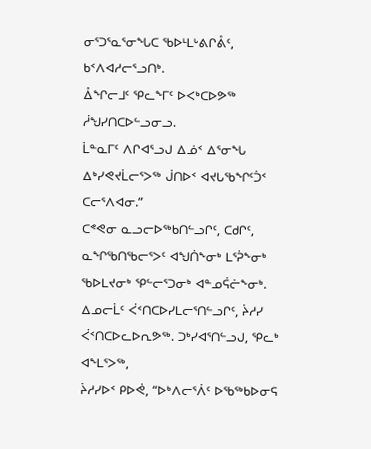ᓂᕐᑐᕐᓇᕐᓂᖓᑕ ᖃᐅᒻᒪᒡᕕᒋᕔᑦ, ᑲᑉᐱᐊᓱᓕᕐᓗᑎᒃ.
ᐂᖏᓕᒧᑦ ᕿᓚᖕᒥᑦ ᐅᐸᒃᑕᐅᕗᖅ ᓲᖑᓯᑎᑕᐅᓪᓗᓂᓗ.
ᒫᓐᓇᒥᑦ ᐱᒋᐊᕐᓗᒍ ᐃᓅᑉ ᐃᕐᓂᖓ ᐃᒃᓯᕙᔪᒫᓕᕐᐳᖅ ᒎᑎᐅᑉ ᐊᔪᒐᖃᖏᑦᑑᑉ ᑕᓕᕐᐱᐊᓂ.”
ᑕᕝᕙᓂ ᓇᓗᓕᐅᖅᑲᑎᓪᓗᒋᑦ, ᑕᑯᒋᑦ, ᓇᖏᖃᑎᖃᓕᕐᐳᑦ ᐊᖑᑏᖕᓂᒃ ᒪᕐᕉᖕᓂᒃ ᖃᐅᒪᔪᓂᒃ ᕿᓪᓕᕐᑐᓂᒃ ᐊᓐᓄᕌᓖᖕᓂᒃ.
ᐃᓄᓕᒫᑦ ᐹᑉᑎᑕᐅᓯᒪᓕᕐᑎᓪᓗᒋᑦ, ᔩᓱᓯ ᐹᑉᑎᑕᐅᓚᐅᕆᕗᖅ. ᑐᒃᓯᐊᕐᑎᓪᓗᒍ, ᕿᓚᒃ ᐊᖕᒪᕐᐳᖅ,
ᔩᓱᓯᐅᑉ ᑭᐅᕚ, “ᐅᒃᐱᓕᕐᐲᑦ ᐅᖃᖅᑲᐅᓂᕋ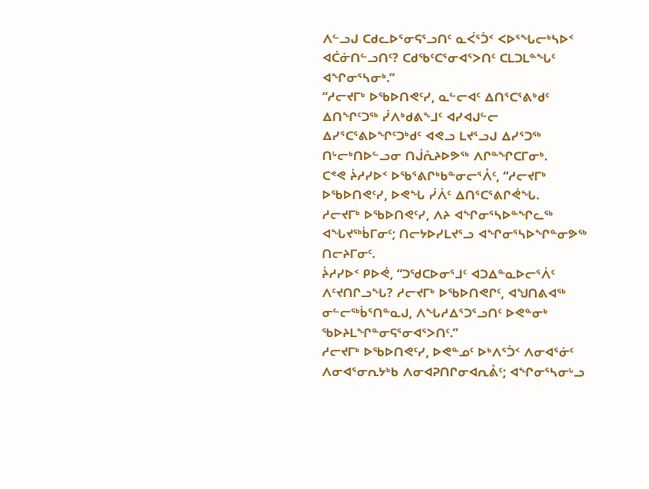ᐱᓪᓗᒍ ᑕᑯᓚᐅᕐᓂᕋᕐᓗᑎᑦ ᓇᐹᕐᑑᑉ ᐸᐅᕐᖓᓕᒃᓴᐅᑉ ᐊᑖᓃᑎᓪᓗᑎᑦ? ᑕᑯᖃᑦᑕᕐᓂᐊᕐᐳᑎᑦ ᑕᒪᑐᒪᓐᖓᑦ ᐊᖏᓂᕐᓴᓂᒃ.”
“ᓱᓕᔪᒥᒃ ᐅᖃᐅᑎᕙᑦᓯ, ᓇᓪᓕᐊᑦ ᐃᑎᕐᑕᕐᕕᒃᑯᑦ ᐃᑎᖏᑦᑐᖅ ᓰᐱᒃᑯᕕᖕᒧᑦ ᐊᓯᐊᒍᓪᓕ ᐃᓯᕐᑕᕐᕕᐅᖏᑦᑐᒃᑯᑦ ᐊᕙᓗ ᒪᔪᕐᓗᒍ ᐃᓯᕐᑐᖅ ᑎᒡᓕᒃᑎᐅᓪᓗᓂ ᑎᒎᕅᔨᐅᕗᖅ ᐱᒋᓐᖏᑕᒥᓂᒃ.
ᑕᕝᕙ ᔩᓱᓯᐅᑉ ᐅᖃᕐᕕᒋᒃᑲᓐᓂᓕᕐᐰᑦ, “ᓱᓕᔪᒥᒃ ᐅᖃᐅᑎᕙᑦᓯ, ᐅᕙᖓ ᓰᐲᑦ ᐃᑎᕐᑕᕐᕕᒋᕚᖓ.
ᓱᓕᔪᒥᒃ ᐅᖃᐅᑎᕙᑦᓯ, ᐱᔨ ᐊᖏᓂᕐᓴᐅᓐᖏᓚᖅ ᐊᖓᔪᖅᑳᒥᓂᑦ; ᑎᓕᔭᐅᓯᒪᔪᕐᓗ ᐊᖏᓂᕐᓴᐅᖏᓐᓂᕗᖅ ᑎᓕᔨᒥᓂᑦ.
ᔩᓱᓯᐅᑉ ᑭᐅᕚ, “ᑐᖁᑕᐅᓂᕐᒧᑦ ᐊᑐᐃᓐᓇᐅᓕᕐᐲᑦ ᐱᑦᔪᑎᒋᓗᖓ? ᓱᓕᔪᒥᒃ ᐅᖃᐅᑎᕙᒋᑦ, ᐊᖑᑎᕕᐊᖅ ᓂᓪᓕᖅᑳᕐᑎᓐᓇᒍ, ᐱᖓᓱᐃᕐᑐᕐᓗᑎᑦ ᐅᕙᓐᓂᒃ ᖃᐅᔨᒪᖏᓐᓂᕋᕐᓂᐊᕐᐳᑎᑦ.”
ᓱᓕᔪᒥᒃ ᐅᖃᐅᑎᕙᑦᓯ, ᐅᕙᓐᓄᑦ ᐅᒃᐱᕐᑑᑉ ᐱᓂᐊᕐᓃᑦ ᐱᓂᐊᕐᓂᕆᔭᒃᑲ ᐱᓂᐊᕈᑎᒋᓂᐊᕆᕔᑦ; ᐊᖏᓂᕐᓴᓂᒡᓗ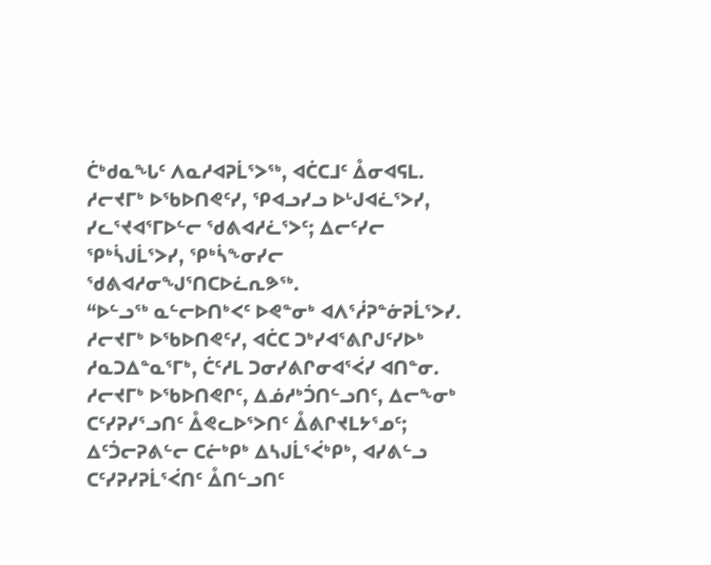ᑖᒃᑯᓇᖓᑦ ᐱᓇᓱᐊᕈᒫᕐᐳᖅ, ᐊᑖᑕᒧᑦ ᐂᓂᐊᕋᒪ.
ᓱᓕᔪᒥᒃ ᐅᖃᐅᑎᕙᑦᓯ, ᕿᐊᓗᓯᓗ ᐅᒡᒍᐊᓛᕐᐳᓯ, ᓯᓚᕐᔪᐊᕐᒥᐅᓪᓕ ᖁᕕᐊᓱᓛᕐᐳᑦ; ᐃᓕᑦᓯᓕ ᕿᒃᓵᒍᒫᕐᐳᓯ, ᕿᒃᓵᖕᓂᓯᓕ ᖁᕕᐊᓱᓂᖑᕐᑎᑕᐅᓛᕆᕗᖅ.
“ᐅᓪᓗᖅ ᓇᓪᓕᐅᑎᒃᐸᑦ ᐅᕙᓐᓂᒃ ᐊᐱᕐᓲᕈᓐᓃᕈᒫᕐᐳᓯ. ᓱᓕᔪᒥᒃ ᐅᖃᐅᑎᕙᑦᓯ, ᐊᑖᑕ ᑐᒃᓯᐊᕐᕕᒋᒍᑦᓯᐅᒃ ᓱᓇᑐᐃᓐᓇᕐᒥᒃ, ᑖᑦᓱᒪ ᑐᓂᓯᕕᒋᓂᐊᕐᐹᓯ ᐊᑎᓐᓂ.
ᓱᓕᔪᒥᒃ ᐅᖃᐅᑎᕙᒋᑦ, ᐃᓅᓱᒃᑑᑎᓪᓗᑎᑦ, ᐃᓕᖕᓂᒃ ᑕᑦᓯᕈᓯᕐᓗᑎᑦ ᐂᕙᓚᐅᕐᐳᑎᑦ ᐂᕕᒋᔪᒪᔭᕐᓄᑦ; ᐃᑦᑑᓕᕈᕕᓪᓕ ᑕᓖᒃᑭᒃ ᐃᓴᒍᒫᕐᐹᒃᑭᒃ, ᐊᓯᕕᓪᓗ ᑕᑦᓯᕈᓯᕈᒫᕐᐹᑎᑦ ᐂᑎᓪᓗᑎᑦ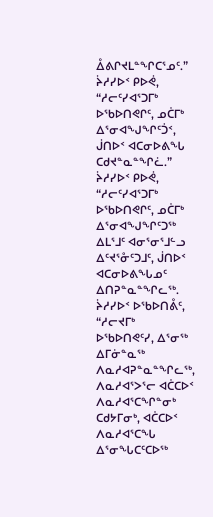ᐂᕕᒋᔪᒪᓐᖏᑕᕐᓄᑦ.”
ᔩᓱᓯᐅᑉ ᑭᐅᕚ, “ᓱᓕᑦᓯᐊᕐᑐᒥᒃ ᐅᖃᐅᑎᕙᒋᑦ, ᓄᑖᒥᒃ ᐃᕐᓂᐊᖑᖏᑦᑑᑉ, ᒎᑎᐅᑉ ᐊᑕᓂᐅᕕᖓ ᑕᑯᔪᓐᓇᓐᖏᓛ.”
ᔩᓱᓯᐅᑉ ᑭᐅᕚ, “ᓱᓕᑦᓯᐊᕐᑐᒥᒃ ᐅᖃᐅᑎᕙᒋᑦ, ᓄᑖᒥᒃ ᐃᕐᓂᐊᖑᖏᑦᑐᖅ ᐃᒪᕐᒧᑦ ᐊᓂᕐᓂᕐᒧᓪᓗ ᐃᑦᔪᕐᓁᑦᑐᒧᑦ, ᒎᑎᐅᑉ ᐊᑕᓂᐅᕕᖓᓄᑦ ᐃᑎᕈᓐᓇᓐᖏᓚᖅ.
ᔩᓱᓯᐅᑉ ᐅᖃᐅᑎᕔᑦ, “ᓱᓕᔪᒥᒃ ᐅᖃᐅᑎᕙᑦᓯ, ᐃᕐᓂᖅ ᐃᒥᓃᓐᓇᖅ ᐱᓇᓱᐊᕈᓐᓇᓐᖏᓚᖅ, ᐱᓇᓱᐊᕐᐳᕐᓕ ᐊᑖᑕᐅᑉ ᐱᓇᓱᐊᕐᑕᖏᓐᓂᒃ ᑕᑯᔭᒥᓂᒃ, ᐊᑖᑕᐅᑉ ᐱᓇᓱᐊᕐᑕᖓ ᐃᕐᓂᖓᑕᑦᑕᐅᖅ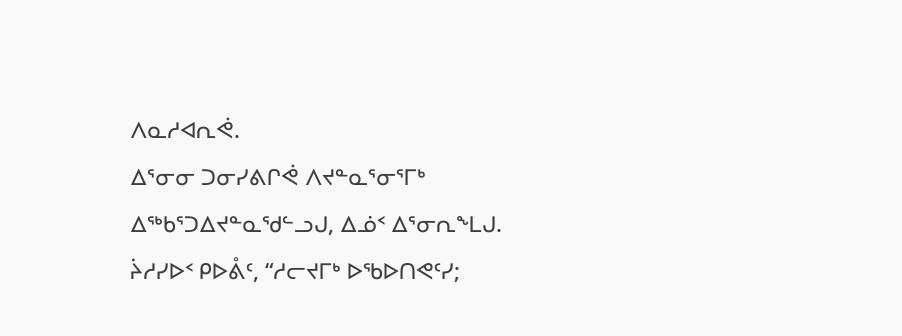ᐱᓇᓱᐊᕆᕚ.
ᐃᕐᓂᓂ ᑐᓂᓯᕕᒋᕚ ᐱᔪᓐᓇᕐᓂᕐᒥᒃ ᐃᖅᑲᕐᑐᐃᔪᓐᓇᖁᓪᓗᒍ, ᐃᓅᑉ ᐃᕐᓂᕆᖕᒪᒍ.
ᔩᓱᓯᐅᑉ ᑭᐅᕔᑦ, “ᓱᓕᔪᒥᒃ ᐅᖃᐅᑎᕙᑦᓯ;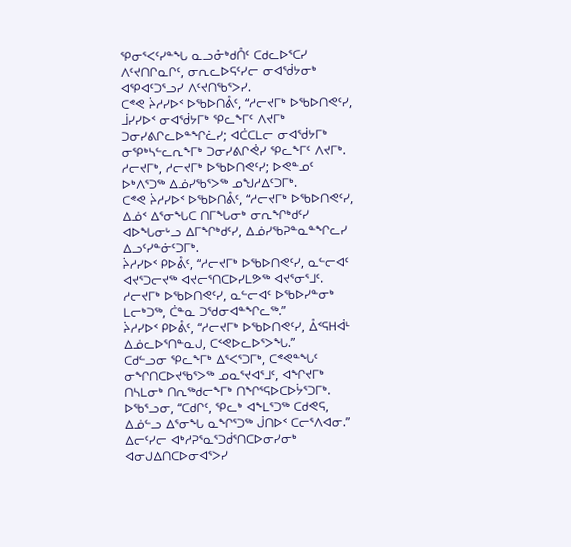ᕿᓂᕐᐸᑦᓯᓐᖓ ᓇᓗᓁᒃᑯᑍᑦ ᑕᑯᓚᐅᕐᑕᓯ ᐱᑦᔪᑎᒋᓇᒋᑦ, ᓂᕆᓚᐅᕋᑦᓯᓕ ᓂᐊᖂᔭᓂᒃ ᐊᕿᐊᑦᑐᕐᓗᓯ ᐱᑦᔪᑎᖃᕐᐳᓯ.
ᑕᕝᕙ ᔩᓱᓯᐅᑉ ᐅᖃᐅᑎᕔᑦ, “ᓱᓕᔪᒥᒃ ᐅᖃᐅᑎᕙᑦᓯ, ᒨᓯᓯᐅᑉ ᓂᐊᖂᔭᒥᒃ ᕿᓚᖕᒥᑦ ᐱᔪᒥᒃ ᑐᓂᓯᕕᒋᓚᐅᓐᖏᓛᓯ; ᐊᑖᑕᒪᓕ ᓂᐊᖂᔭᒥᒃ ᓂᕿᒃᓴᓪᓚᕆᖕᒥᒃ ᑐᓂᓯᕕᒋᕚᓯ ᕿᓚᖕᒥᑦ ᐱᔪᒥᒃ.
ᓱᓕᔪᒥᒃ, ᓱᓕᔪᒥᒃ ᐅᖃᐅᑎᕙᑦᓯ; ᐅᕙᓐᓄᑦ ᐅᒃᐱᕐᑐᖅ ᐃᓅᓯᖃᕐᐳᖅ ᓄᖑᓱᐃᑦᑐᒥᒃ.
ᑕᕝᕙ ᔩᓱᓯᐅᑉ ᐅᖃᐅᑎᕔᑦ, “ᓱᓕᔪᒥᒃ ᐅᖃᐅᑎᕙᑦᓯ, ᐃᓅᑉ ᐃᕐᓂᖓᑕ ᑎᒥᖓᓂᒃ ᓂᕆᖏᒃᑯᑦᓯ ᐊᐅᖓᓂᒡᓗ ᐃᒥᖏᒃᑯᑦᓯ, ᐃᓅᓯᖃᕈᓐᓇᓐᖏᓚᓯ ᐃᓗᑦᓯᓐᓃᑦᑐᒥᒃ.
ᔩᓱᓯᐅᑉ ᑭᐅᕔᑦ, “ᓱᓕᔪᒥᒃ ᐅᖃᐅᑎᕙᑦᓯ, ᓇᓪᓕᐊᑦ ᐊᔪᕐᑐᓕᔪᖅ ᐊᔪᓕᕐᑎᑕᐅᓯᒪᕗᖅ ᐊᔪᕐᓂᕐᒧᑦ.
ᓱᓕᔪᒥᒃ ᐅᖃᐅᑎᕙᑦᓯ, ᓇᓪᓕᐊᑦ ᐅᖃᐅᓯᓐᓂᒃ ᒪᓕᒃᑐᖅ, ᑖᓐᓇ ᑐᖁᓂᐊᓐᖏᓚᖅ.”
ᔩᓱᓯᐅᑉ ᑭᐅᕔᑦ, “ᓱᓕᔪᒥᒃ ᐅᖃᐅᑎᕙᑦᓯ, ᐂᑉᕋᕼᐋᒻ ᐃᓅᓚᐅᕐᑎᓐᓇᒍ, ᑕᑉᕙᐅᓚᐅᕐᐳᖓ.”
ᑕᑯᓪᓗᓂ ᕿᓚᖕᒥᒃ ᐃᕐᐸᕐᑐᒥᒃ, ᑕᕝᕙᓐᖓᑦ ᓂᖏᑎᑕᐅᔪᖃᕐᐳᖅ ᓄᓇᕐᔪᐊᕐᒧᑦ, ᐊᖏᔪᒥᒃ ᑎᓴᒪᓂᒃ ᑎᕆᖅᑯᓕᖕᒥᒃ ᑎᖏᕐᕋᐅᑕᐅᔮᕐᑐᒥᒃ.
ᐅᖃᕐᓗᓂ, “ᑕᑯᒋᑦ, ᕿᓚᒃ ᐊᖕᒪᕐᑐᖅ ᑕᑯᕙᕋ, ᐃᓅᓪᓗ ᐃᕐᓂᖓ ᓇᖏᕐᑐᖅ ᒎᑎᐅᑉ ᑕᓕᕐᐱᐊᓂ.”
ᐃᓕᑦᓯᓕ ᐊᒃᓱᕈᕐᓇᕐᑐᑰᕐᑎᑕᐅᓂᓯᓂᒃ ᐊᓂᒍᐃᑎᑕᐅᓂᐊᕐᐳᓯ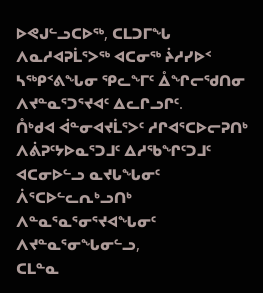ᐅᕙᒍᓪᓗᑕᐅᖅ, ᑕᒪᑐᒥᖓ ᐱᓇᓱᐊᕈᒫᕐᐳᖅ ᐊᑕᓂᖅ ᔩᓱᓯᐅᑉ ᓴᖅᑭᑉᕕᖓᓂ ᕿᓚᖕᒥᑦ ᐂᖏᓕᖁᑎᓂ ᐱᔪᓐᓇᕐᑐᕐᔪᐊᑦ ᐃᓚᒋᓗᒋᑦ.
ᑍᒃᑯᐊ ᐋᓐᓂᐊᔪᒫᕐᐳᑦ ᓱᒋᐊᕐᑕᐅᓕᕈᑎᒃ ᐱᕖᕈᑦᔭᐅᓇᕐᑐᒧᑦ ᐃᓱᖃᖏᑦᑐᒧᑦ ᐊᑕᓂᐅᓪᓗ ᓇᔪᒐᖓᓂᑦ ᐲᕐᑕᐅᓪᓚᕆᒃᓗᑎᒃ ᐱᓐᓇᕐᓇᕐᓂᕐᔪᐊᖓᓂᑦ ᐱᔪᓐᓇᕐᓂᖓᓂᓪᓗ,
ᑕᒪᓐᓇ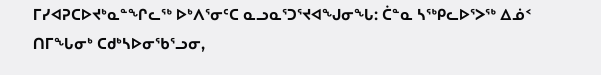ᒥᓯᐊᕈᑕᐅᔪᒃᓇᓐᖏᓚᖅ ᐅᒃᐱᕐᓂᑦᑕ ᓇᓗᓇᕐᑐᕐᔪᐊᖑᓂᖓ: ᑖᓐᓇ ᓴᖅᑭᓚᐅᕐᐳᖅ ᐃᓅᑉ ᑎᒥᖓᓂᒃ ᑕᑯᒃᓴᐅᓂᖃᕐᓗᓂ,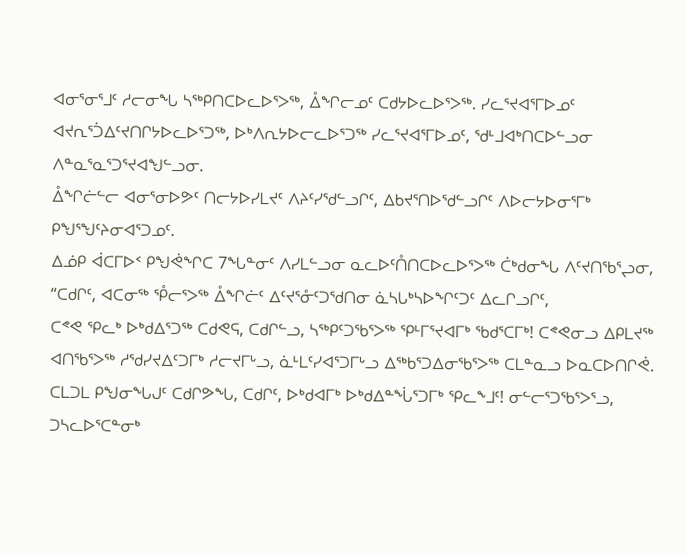ᐊᓂᕐᓂᕐᒧᑦ ᓱᓕᓂᖓ ᓴᖅᑭᑎᑕᐅᓚᐅᕐᐳᖅ, ᐂᖏᓕᓄᑦ ᑕᑯᔭᐅᓚᐅᕐᐳᖅ. ᓯᓚᕐᔪᐊᕐᒥᐅᓄᑦ ᐊᔪᕆᕐᑑᐃᑦᔪᑎᒋᔭᐅᓚᐅᕐᑐᖅ, ᐅᒃᐱᕆᔭᐅᓕᓚᐅᕐᑐᖅ ᓯᓚᕐᔪᐊᕐᒥᐅᓄᑦ, ᖁᒻᒧᐊᒃᑎᑕᐅᓪᓗᓂ ᐱᓐᓇᕐᓇᕐᑐᕐᔪᐊᖑᓪᓗᓂ.
ᐂᖏᓖᓪᓕ ᐊᓂᕐᓂᐅᕗᑦ ᑎᓕᔭᐅᓯᒪᔪᑦ ᐱᔨᑦᓯᖁᓪᓗᒋᑦ, ᐃᑲᔪᕐᑎᐅᖁᓪᓗᒋᑦ ᐱᐅᓕᔭᐅᓂᕐᒥᒃ ᑭᖑᕐᖑᑦᔨᓂᐊᕐᑐᓄᑦ.
ᐃᓅᑭ ᐋᑕᒥᐅᑉ ᑭᖑᕚᖏᑕ 7ᖓᓐᓂᑦ ᐱᓯᒪᓪᓗᓂ ᓇᓚᐅᑦᑍᑎᑕᐅᓚᐅᕐᐳᖅ ᑖᒃᑯᓂᖓ ᐱᑦᔪᑎᖃᕐᖢᓂ, “ᑕᑯᒋᑦ, ᐊᑕᓂᖅ ᕾᓕᕐᐳᖅ ᐂᖏᓖᑦ ᐃᑦᔪᕐᓁᑦᑐᖁᑎᓂ ᓈᓴᒐᒃᓴᐅᖏᑦᑐᑦ ᐃᓚᒋᓗᒋᑦ,
ᑕᕝᕙ ᕿᓚᒃ ᐅᒃᑯᐃᕐᑐᖅ ᑕᑯᕙᕋ, ᑕᑯᒋᓪᓗ, ᓴᖅᑭᑦᑐᖃᕐᐳᖅ ᕿᒻᒥᕐᔪᐊᒥᒃ ᖃᑯᕐᑕᒥᒃ! ᑕᕝᕙᓂᓗ ᐃᑭᒪᔪᖅ ᐊᑎᖃᕐᐳᖅ ᓱᖁᓯᔪᐃᑦᑐᒥᒃ ᓱᓕᔪᒥᒡᓗ, ᓈᒻᒪᑦᓯᐊᕐᑐᒥᒡᓗ ᐃᖅᑲᕐᑐᐃᓂᖃᕐᐳᖅ ᑕᒪᓐᓇᓗ ᐅᓇᑕᐅᑎᒋᕚ.
ᑕᒪᑐᒪ ᑭᖑᓂᖓᒍᑦ ᑕᑯᒋᕗᖓ, ᑕᑯᒋᑦ, ᐅᒃᑯᐊᒥᒃ ᐅᒃᑯᐃᓐᖔᕐᑐᒥᒃ ᕿᓚᖕᒧᑦ! ᓂᓪᓕᕐᑐᖃᕐᐳᕐᓗ, ᑐᓴᓚᐅᕐᑕᓐᓂᒃ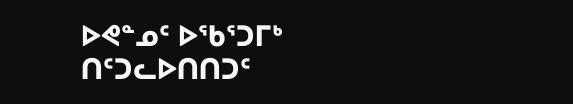ᐅᕙᓐᓄᑦ ᐅᖃᕐᑐᒥᒃ ᑎᑦᑐᓚᐅᑎᑎᑐᑦ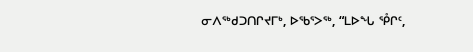ᓂᐱᖅᑯᑐᑎᒋᔪᒥᒃ, ᐅᖃᕐᐳᖅ, “ᒪᐅᖓ ᕾᒋᑦ,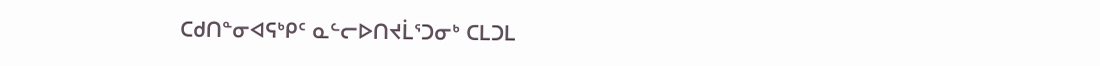ᑕᑯᑎᓐᓂᐊᕋᒃᑭᑦ ᓇᓪᓕᐅᑎᔪᒫᕐᑐᓂᒃ ᑕᒪᑐᒪ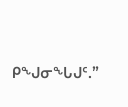ᑭᖑᓂᖓᒍᑦ.”